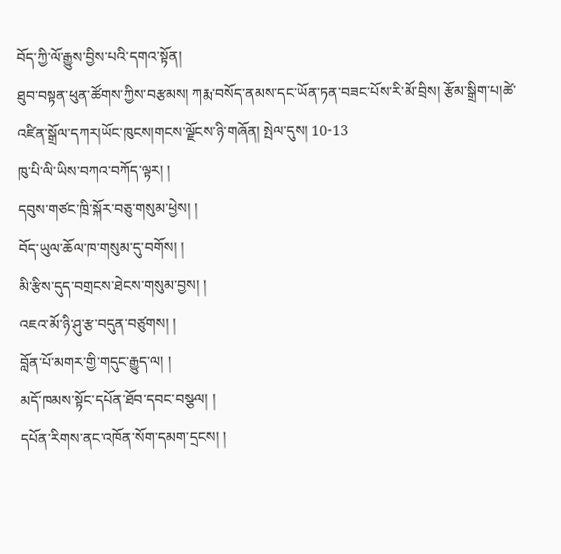བོད་ཀྱི་ལོ་རྒྱུས་བྱིས་པའི་དགའ་སྟོན།
ཐུབ་བསྟན་ཕུན་ཚོགས་ཀྱིས་བརྩམས། ཀརྨ་བསོད་ནམས་དང་ཡོན་ཏན་བཟང་པོས་རི་མོ་བྲིས། རྩོམ་སྒྲིག་པ།ཚེ་འཛིན་སྒྲོལ་དཀར།ཡོང་ཁུངས།གངས་ལྗོངས་ཉི་གཞོན། སྤེལ་དུས། 10-13
ཁུ་པི་ལི་ཡིས་བཀའ་བཀོད་ལྟར། །
དབུས་གཙང་ཁྲི་སྐོར་བཅུ་གསུམ་ཕྱེས། །
བོད་ཡུལ་ཆོལ་ཁ་གསུམ་དུ་བགོས། །
མི་རྩིས་དུད་བགྲངས་ཐེངས་གསུམ་བྱས། །
འཇའ་མོ་ཉི་ཤུ་རྩ་བདུན་བཙུགས། །
བློན་པོ་མགར་གྱི་གདུང་རྒྱུད་ལ། །
མདོ་ཁམས་སྟོང་དཔོན་ཐོབ་དབང་བསྩལ། །
དཔོན་རིགས་ནང་འཁོན་སོག་དམག་དྲངས། །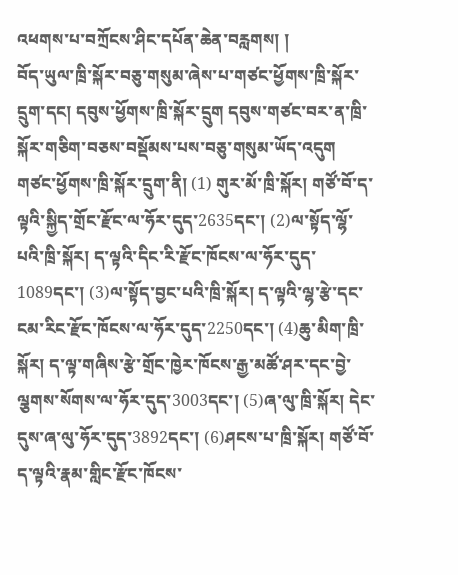འཕགས་པ་བཀྲོངས་ཤིང་དཔོན་ཆེན་བརླགས། །
བོད་ཡུལ་ཁྲི་སྐོར་བཅུ་གསུམ་ཞེས་པ་གཙང་ཕྱོགས་ཁྲི་སྐོར་དྲུག་དང། དབུས་ཕྱོགས་ཁྲི་སྐོར་དྲུག དབུས་གཙང་བར་ན་ཁྲི་སྐོར་གཅིག་བཅས་བསྡོམས་པས་བཅུ་གསུམ་ཡོད་འདུག
གཙང་ཕྱོགས་ཁྲི་སྐོར་དྲུག་ནི། (1) གུར་མོ་ཁྲི་སྐོར། གཙོ་བོ་ད་ལྟའི་སྐྱིད་གྲོང་རྫོང་ལ་ཧོར་དུད་2635དང་། (2)ལ་སྟོད་ལྷོ་པའི་ཁྲི་སྐོར། ད་ལྟའི་དིང་རི་རྫོང་ཁོངས་ལ་ཧོར་དུད་1089དང་། (3)ལ་སྟོད་བྱང་པའི་ཁྲི་སྐོར། ད་ལྟའི་ལྷ་རྩེ་དང་ངམ་རིང་རྫོང་ཁོངས་ལ་ཧོར་དུད་2250དང་། (4)ཆུ་མིག་ཁྲི་སྐོར། ད་ལྟ་གཞིས་རྩེ་གྲོང་ཁྱེར་ཁོངས་རྒྱ་མཚོ་ཤར་དང་བྱེ་ལྕགས་སོགས་ལ་ཧོར་དུད་3003དང་། (5)ཞ་ལུ་ཁྲི་སྐོར། དེང་དུས་ཞ་ལུ་ཧོར་དུད་3892དང་། (6)ཤངས་པ་ཁྲི་སྐོར། གཙོ་བོ་ད་ལྟའི་རྣམ་གླིང་རྫོང་ཁོངས་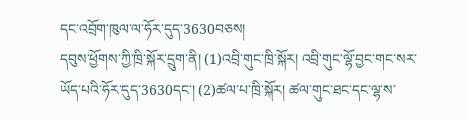དང་འབྲོག་ཁུལ་ལ་ཧོར་དུད་3630བཅས།
དབུས་ཕྱོགས་ཀྱི་ཁྲི་སྐོར་དྲུག་ནི། (1)འབྲི་གུང་ཁྲི་སྐོར། འབྲི་གུང་ལྷོ་བྱང་གང་སར་ཡོད་པའི་ཧོར་དུད་3630དང་། (2)ཚལ་པ་ཁྲི་སྐོར། ཚལ་གུང་ཐང་དང་ལྷ་ས་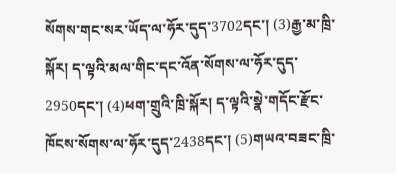སོགས་གང་སར་ཡོད་ལ་ཧོར་དུད་3702དང་། (3)རྒྱ་མ་ཁྲི་སྐོར། ད་ལྟའི་མལ་གིང་དང་འོན་སོགས་ལ་ཧོར་དུད་2950དང་། (4)ཕག་གྲུའི་ཁྲི་སྐོར། ད་ལྟའི་སྣེ་གདོང་རྫོང་ཁོངས་སོགས་ལ་ཧོར་དུད་2438དང་། (5)གཡའ་བཟང་ཁྲི་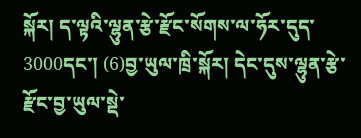སྐོར། ད་ལྟའི་ལྷུན་རྩེ་རྫོང་སོགས་ལ་ཧོར་དུད་3000དང་། (6)བྱ་ཡུལ་ཁྲི་སྐོར། དེང་དུས་ལྷུན་རྩེ་རྫོང་བྱ་ཡུལ་སྡེ་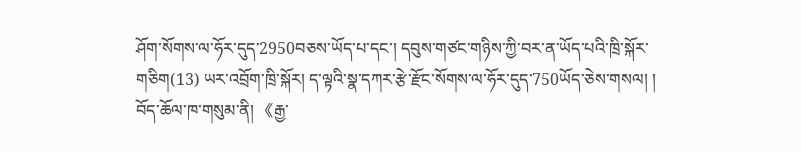ཤོག་སོགས་ལ་ཧོར་དུད་2950བཅས་ཡོད་པ་དང་། དབུས་གཙང་གཉིས་ཀྱི་བར་ན་ཡོད་པའི་ཁྲི་སྐོར་གཅིག(13) ཡར་འབྲོག་ཁྲི་སྐོར། ད་ལྟའི་སྣ་དཀར་རྩེ་རྫོང་སོགས་ལ་ཧོར་དུད་750ཡོད་ཅེས་གསལ། །
བོད་ཆོལ་ཁ་གསུམ་ནི། 《རྒྱ་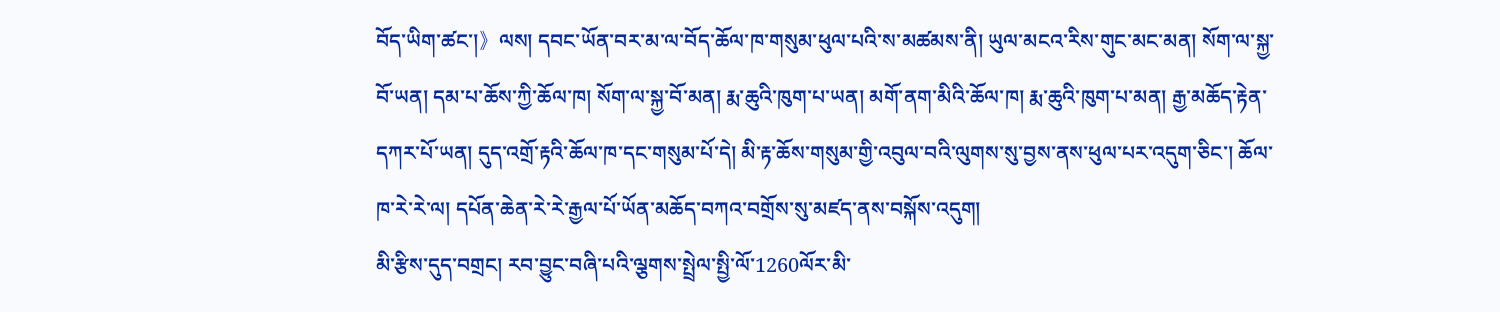བོད་ཡིག་ཚང་།》ལས། དབང་ཡོན་བར་མ་ལ་བོད་ཆོལ་ཁ་གསུམ་ཕུལ་པའི་ས་མཚམས་ནི། ཡུལ་མངའ་རིས་གུང་མང་མན། སོག་ལ་སྐྱ་བོ་ཡན། དམ་པ་ཆོས་ཀྱི་ཆོལ་ཁ། སོག་ལ་སྐྱ་བོ་མན། རྨ་ཆུའི་ཁུག་པ་ཡན། མགོ་ནག་མིའི་ཆོལ་ཁ། རྨ་ཆུའི་ཁུག་པ་མན། རྒྱ་མཆོད་རྟེན་དཀར་པོ་ཡན། དུད་འགྲོ་རྟའི་ཆོལ་ཁ་དང་གསུམ་པོ་དེ། མི་རྟ་ཆོས་གསུམ་གྱི་འབུལ་བའི་ལུགས་སུ་བྱས་ནས་ཕུལ་པར་འདུག་ཅིང་། ཆོལ་ཁ་རེ་རེ་ལ། དཔོན་ཆེན་རེ་རེ་རྒྱལ་པོ་ཡོན་མཆོད་བཀའ་བགྲོས་སུ་མཛད་ནས་བསྐོས་འདུག།
མི་རྩིས་དུད་བགྲང། རབ་བྱུང་བཞི་པའི་ལྕགས་སྤྲེལ་སྤྱི་ལོ་1260ལོར་མི་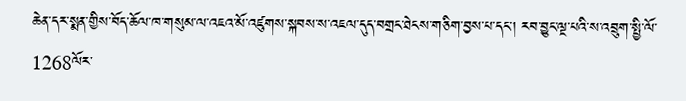ཆེན་དར་སྨན་གྱིས་བོད་ཆོལ་ཁ་གསུམ་ལ་འཇའ་མོ་འཛུགས་སྐབས་ས་འཇལ་དུད་བགྲང་ཐེངས་གཅིག་བྱས་པ་དང་། རབ་བྱུང་ལྔ་པའི་ས་འབྲུག་སྤྱི་ལོ་1268ལོར་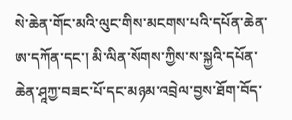སེ་ཆེན་གོང་མའི་ལུང་གིས་མངགས་པའི་དཔོན་ཆེན་ཨ་དཀོན་དང་། མི་ལིན་སོགས་ཀྱིས་ས་སྐྱའི་དཔོན་ཆེན་ཤཱཀྱ་བཟང་པོ་དང་མཉམ་འབྲེལ་བྱས་ཐོག་བོད་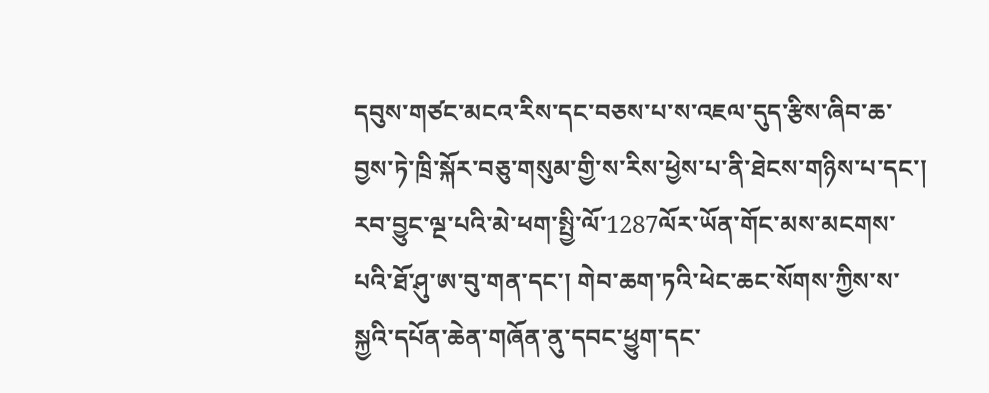དབུས་གཙང་མངའ་རིས་དང་བཅས་པ་ས་འཇལ་དུད་རྩིས་ཞིབ་ཆ་བྱས་ཏེ་ཁྲི་སྐོར་བཅུ་གསུམ་གྱི་ས་རིས་ཕྱེས་པ་ནི་ཐེངས་གཉིས་པ་དང་། རབ་བྱུང་ལྔ་པའི་མེ་ཕག་སྤྱི་ལོ་1287ལོར་ཡོན་གོང་མས་མངགས་པའི་ཐོ་ཤུ་ཨ་བུ་གན་དང་། གེབ་ཆག་ཏའི་ཕེང་ཆང་སོགས་ཀྱིས་ས་སྐྱའི་དཔོན་ཆེན་གཞོན་ནུ་དབང་ཕྱུག་དང་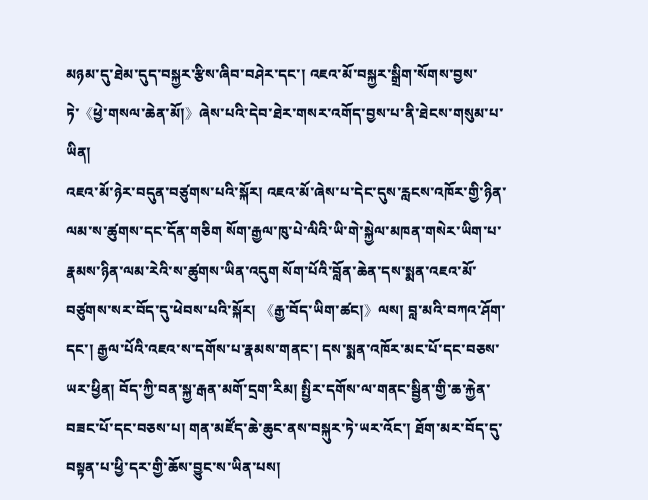མཉམ་དུ་ཐེམ་དུད་བསྐྱར་རྩིས་ཞིབ་བཤེར་དང་། འཇའ་མོ་བསྐྱར་སྒྲིག་སོགས་བྱས་ཏེ་《ཕྱེ་གསལ་ཆེན་མོ།》ཞེས་པའི་དེབ་ཐེར་གསར་འགོད་བྱས་པ་ནི་ཐེངས་གསུམ་པ་ཡིན།
འཇའ་མོ་ཉེར་བདུན་བཙུགས་པའི་སྐོར། འཇའ་མོ་ཞེས་པ་དེང་དུས་རླངས་འཁོར་གྱི་ཉིན་ལམ་ས་ཚུགས་དང་དོན་གཅིག སོག་རྒྱལ་ཁུ་པེ་ལིའི་ཡི་གེ་སྐྱེལ་མཁན་གསེར་ཡིག་པ་རྣམས་ཉིན་ལམ་རེའི་ས་ཚུགས་ཡིན་འདུག སོག་པོའི་བློན་ཆེན་དས་སྨན་འཇའ་མོ་བཙུགས་སར་བོད་དུ་ཕེབས་པའི་སྐོར། 《རྒྱ་བོད་ཡིག་ཚང།》ལས། བླ་མའི་བཀའ་ཤོག་དང་། རྒྱལ་པོའི་འཇའ་ས་དགོས་པ་རྣམས་གནང་། དས་སྨན་འཁོར་མང་པོ་དང་བཅས་ཡར་ཕྱིན། བོད་ཀྱི་བན་སྐྱ་རྒན་མགོ་དྲག་རིམ། སྤྱིར་དགོས་ལ་གནང་སྦྱིན་གྱི་ཆ་རྐྱེན་བཟང་པོ་དང་བཅས་པ། གན་མཛོད་ཆེ་ཆུང་ནས་བསྐུར་ཏེ་ཡར་འོང་། ཐོག་མར་བོད་དུ་བསྟན་པ་ཕྱི་དར་གྱི་ཆོས་བྱུང་ས་ཡིན་པས།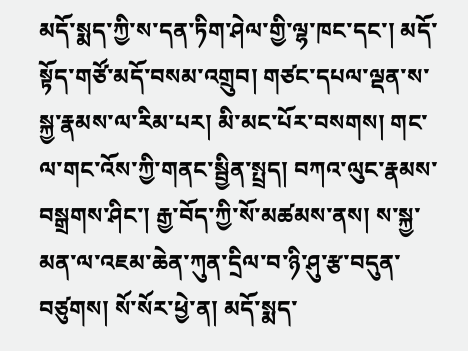མདོ་སྨད་ཀྱི་ས་དན་ཏིག་ཤེལ་གྱི་ལྷ་ཁང་དང་། མདོ་སྟོད་གཙོ་མདོ་བསམ་འགྲུབ། གཙང་དཔལ་ལྡན་ས་སྐྱ་རྣམས་ལ་རིམ་པར། མི་མང་པོར་བསགས། གང་ལ་གང་འོས་ཀྱི་གནང་སྦྱིན་སྤྲད། བཀའ་ལུང་རྣམས་བསྒྲགས་ཤིང་། རྒྱ་བོད་ཀྱི་སོ་མཚམས་ནས། ས་སྐྱ་མན་ལ་འཇམ་ཆེན་ཀུན་དྲིལ་བ་ཉི་ཤུ་རྩ་བདུན་བཙུགས། སོ་སོར་ཕྱེ་ན། མདོ་སྨད་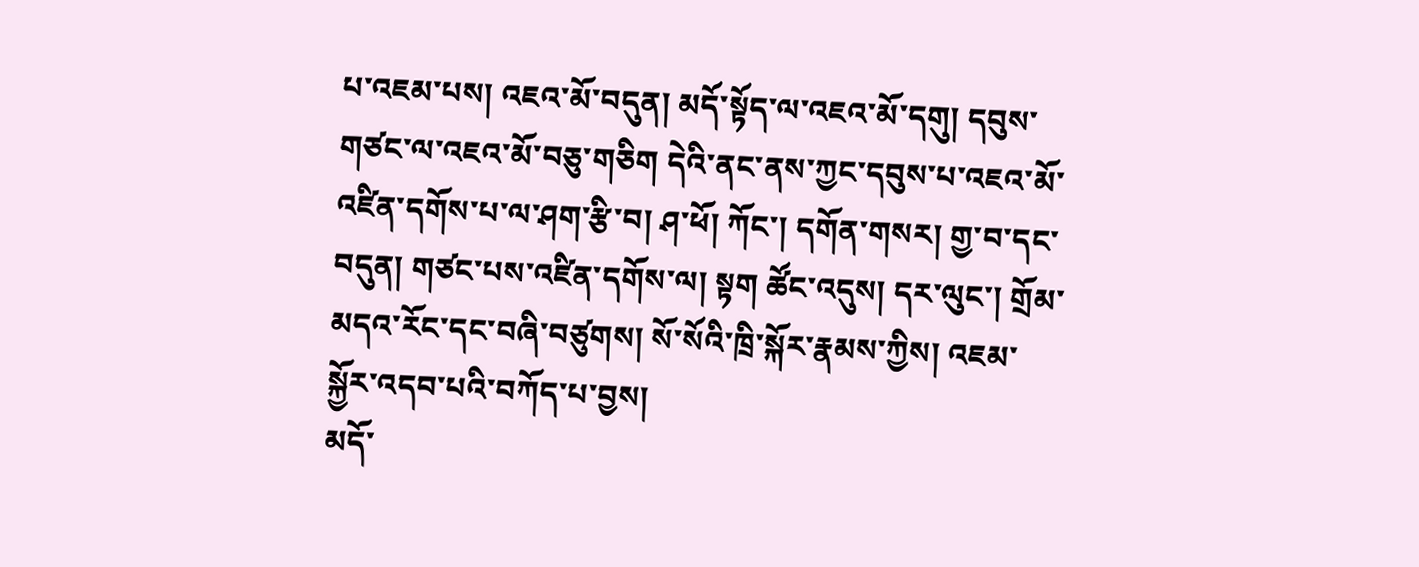པ་འཇམ་པས། འཇའ་མོ་བདུན། མདོ་སྟོད་ལ་འཇའ་མོ་དགུ། དབུས་གཙང་ལ་འཇའ་མོ་བཅུ་གཅིག དེའི་ནང་ནས་ཀྱང་དབུས་པ་འཇའ་མོ་འཛིན་དགོས་པ་ལ་ཤག་རྩི་བ། ཤ་ཕོ། ཀོང་། དགོན་གསར། གྱ་བ་དང་བདུན། གཙང་པས་འཛིན་དགོས་ལ། སྟག ཚོང་འདུས། དར་ལུང་། གྲོམ་མདའ་རོང་དང་བཞི་བཙུགས། སོ་སོའི་ཁྲི་སྐོར་རྣམས་ཀྱིས། འཇམ་སྐྱོར་འདབ་པའི་བཀོད་པ་བྱས།
མདོ་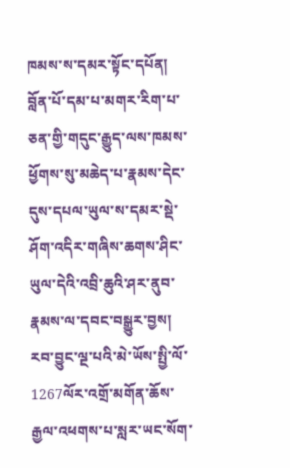ཁམས་ས་དམར་སྟོང་དཔོན། བློན་པོ་དམ་པ་མགར་རིག་པ་ཅན་གྱི་གདུང་རྒྱུད་ལས་ཁམས་ཕྱོགས་སུ་མཆེད་པ་རྣམས་དེང་དུས་དཔལ་ཡུལ་ས་དམར་སྡེ་ཤོག་འདིར་གཞིས་ཆགས་ཤིང་ཡུལ་དེའི་འབྲི་ཆུའི་ཤར་ནུབ་རྣམས་ལ་དབང་བསྒྱུར་བྱས། རབ་བྱུང་ལྔ་པའི་མེ་ཡོས་སྤྱི་ལོ་1267ལོར་འགྲོ་མགོན་ཆོས་རྒྱལ་འཕགས་པ་སླར་ཡང་སོག་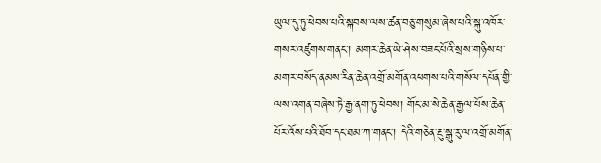ཡུལ་དུ་ཏུ་ཕེབས་པའི་སྐབས་ལས་ཚན་བཅུ་གསུམ་ཞེས་པའི་སྐུ་འཁོར་གསར་འཛུགས་གནང་། མགར་ཆེན་ཡེ་ཤེས་བཟང་པོའི་སྲས་གཉིས་པ་མགར་བསོད་ནམས་རིན་ཆེན་འགྲོ་མགོན་འཕགས་པའི་གསོལ་དཔོན་གྱི་ལས་འགན་བཞེས་ཏེ་རྒྱ་ནག་ཏུ་ཕེབས། གོང་མ་སེ་ཆེན་རྒྱལ་པོས་ཆེན་པོར་འོས་པའི་ཐོབ་དང་ཐམ་ཀ་གནང་། དེའི་གཅེན་རྔུ་སྒུ་རུ་ལ་འགྲོ་མགོན་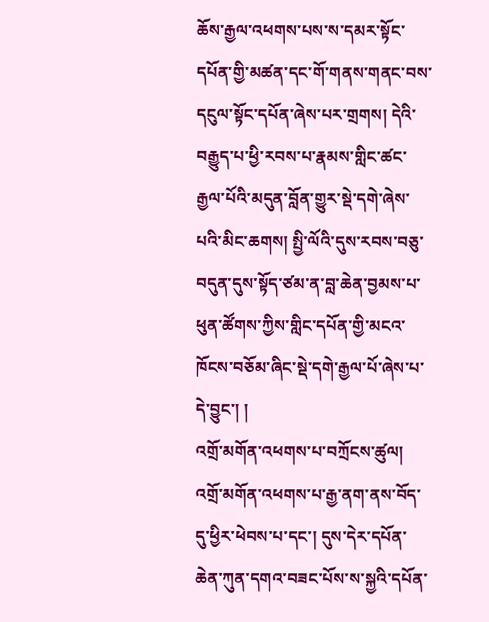ཆོས་རྒྱལ་འཕགས་པས་ས་དམར་སྟོང་དཔོན་གྱི་མཚན་དང་གོ་གནས་གནང་བས་དངུལ་སྟོང་དཔོན་ཞེས་པར་གྲགས། དེའི་བརྒྱུད་པ་ཕྱི་རབས་པ་རྣམས་གླིང་ཚང་རྒྱལ་པོའི་མདུན་བློན་གྱུར་སྡེ་དགེ་ཞེས་པའི་མིང་ཆགས། སྤྱི་ལོའི་དུས་རབས་བཅུ་བདུན་དུས་སྟོད་ཙམ་ན་བླ་ཆེན་བྱམས་པ་ཕུན་ཚོགས་ཀྱིས་གླིང་དཔོན་གྱི་མངའ་ཁོངས་བཅོམ་ཞིང་སྡེ་དགེ་རྒྱལ་པོ་ཞེས་པ་དེ་བྱུང་། །
འགྲོ་མགོན་འཕགས་པ་བཀྲོངས་ཚུལ། འགྲོ་མགོན་འཕགས་པ་རྒྱ་ནག་ནས་བོད་དུ་ཕྱིར་ཕེབས་པ་དང་། དུས་དེར་དཔོན་ཆེན་ཀུན་དགའ་བཟང་པོས་ས་སྐྱའི་དཔོན་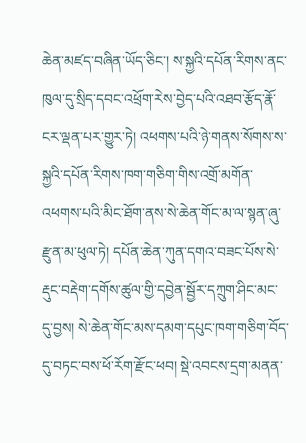ཆེན་མཛད་བཞིན་ཡོད་ཅིང་། ས་སྐྱའི་དཔོན་རིགས་ནང་ཁུལ་དུ་སྲིད་དབང་འཕྲོག་རེས་བྱེད་པའི་འཐབ་རྩོད་རྣོ་ངར་ལྡན་པར་གྱུར་ཏེ། འཕགས་པའི་ཉེ་གནས་སོགས་ས་སྐྱའི་དཔོན་རིགས་ཁག་གཅིག་གིས་འགྲོ་མགོན་འཕགས་པའི་མིང་ཐོག་ནས་སེ་ཆེན་གོང་མ་ལ་སྙན་ཞུ་རྫུན་མ་ཕུལ་ཏེ། དཔོན་ཆེན་ཀུན་དགའ་བཟང་པོས་སེ་རྡུང་བརྡེག་དགོས་ཚུལ་གྱི་དབྱེན་སྦྱོར་དཀྲུག་ཤིང་མང་དུ་བྱས། སེ་ཆེན་གོང་མས་དམག་དཔུང་ཁག་གཅིག་བོད་དུ་བཏང་བས་ཕོ་རོག་རྫོང་ཕབ། སྡེ་འབངས་དྲག་མནན་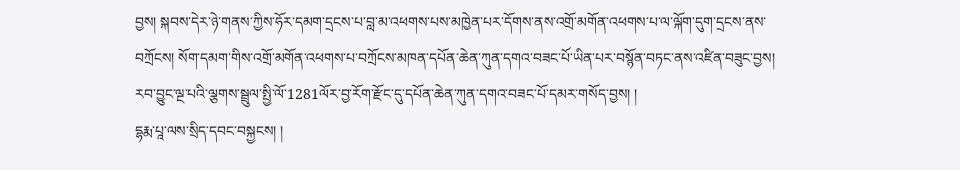བྱས། སྐབས་དེར་ཉེ་གནས་ཀྱིས་ཧོར་དམག་དྲངས་པ་བླ་མ་འཕགས་པས་མཁྱེན་པར་དོགས་ནས་འགྲོ་མགོན་འཕགས་པ་ལ་ལྐོག་དུག་དྲངས་ནས་བཀྲོངས། སོག་དམག་གིས་འགྲོ་མགོན་འཕགས་པ་བཀྲོངས་མཁན་དཔོན་ཆེན་ཀུན་དགའ་བཟང་པོ་ཡིན་པར་བསྙོན་བཏང་ནས་འཛིན་བཟུང་བྱས། རབ་བྱུང་ལྔ་པའི་ལྕགས་སྦྲུལ་སྤྱི་ལོ་1281ལོར་བྱ་རོག་རྫོང་དུ་དཔོན་ཆེན་ཀུན་དགའ་བཟང་པོ་དམར་གསོད་བྱས། །
དྷརྨ་པཱ་ལས་སྲིད་དབང་བསྐྱངས། །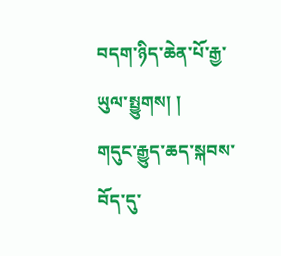བདག་ཉིད་ཆེན་པོ་རྒྱ་ཡུལ་སྤྱུགས། །
གདུང་རྒྱུད་ཆད་སྐབས་བོད་དུ་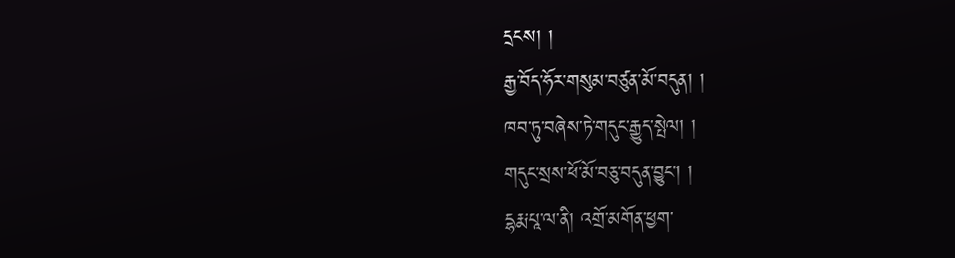དྲངས། །
རྒྱ་བོད་ཧོར་གསུམ་བཙུན་མོ་བདུན། །
ཁབ་ཏུ་བཞེས་ཏེ་གདུང་རྒྱུད་སྤེལ། །
གདུང་སྲས་ཕོ་མོ་བཅུ་བདུན་བྱུང་། །
དྷརྨ་པཱ་ལ་ནི། འགྲོ་མགོན་ཕྱག་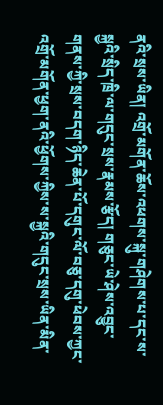ནའི་སྲས་ཡིན། འགྲོ་མགོན་ཆོས་འཕགས་སྐུ་གཤེགས་པ་དང་ས་སྐྱའི་སྲིད་ཁྲི་ལ་གདུང་སྲས་རྣམས་རྩོད། གཅུང་ཡེ་ཤེས་འབྱུང་གནས་ཀྱི་སྲས་བདག་ཉིད་ཆེན་པོ་དགུང་ལོ་བཅུ་དགུ་ཕེབས་ཀྱང་འགྲོ་མགོན་ཕྱག་ནའི་ཕྱོགས་ཀྱིས་ས་སྐྱའི་གདུང་སྲས་ཡིན་མིན་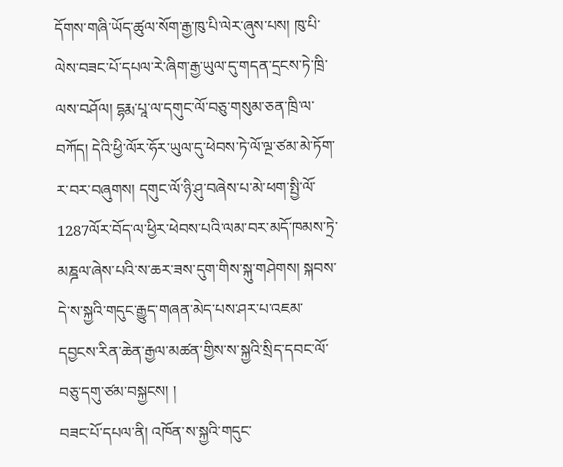དོགས་གཞི་ཡོད་ཚུལ་སོག་རྒྱ་ཁུ་པི་ལེར་ཞུས་པས། ཁུ་པི་ལེས་བཟང་པོ་དཔལ་རེ་ཞིག་རྒྱ་ཡུལ་དུ་གདན་དྲངས་ཏེ་ཁྲི་ལས་བཤོལ། དྷརྨ་པཱ་ལ་དགུང་ལོ་བཅུ་གསུམ་ཅན་ཁྲི་ལ་བཀོད། དེའི་ཕྱི་ལོར་ཧོར་ཡུལ་དུ་ཕེབས་ཏེ་ལོ་ལྔ་ཙམ་མེ་ཏོག་ར་བར་བཞུགས། དགུང་ལོ་ཉི་ཤུ་བཞེས་པ་མེ་ཕག་སྤྱི་ལོ་1287ལོར་བོད་ལ་ཕྱིར་ཕེབས་པའི་ལམ་བར་མདོ་ཁམས་ཏྲེ་མཎྜལ་ཞེས་པའི་ས་ཆར་ཟས་དུག་གིས་སྐུ་གཤེགས། སྐབས་དེ་ས་སྐྱའི་གདུང་རྒྱུད་གཞན་མེད་པས་ཤར་པ་འཇམ་དབྱངས་རིན་ཆེན་རྒྱལ་མཚན་གྱིས་ས་སྐྱའི་སྲིད་དབང་ལོ་བཅུ་དགུ་ཙམ་བསྐྱངས། །
བཟང་པོ་དཔལ་ནི། འཁོན་ས་སྐྱའི་གདུང་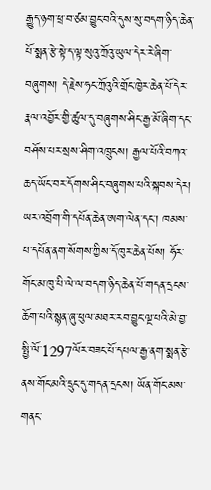རྒྱུད་ཉག་ཕྲ་བ་ཙམ་བྱུང་བའི་དུས་སུ་བདག་ཉིད་ཆེན་པོ་སྨན་རྩེ་སྟེ་ད་ལྟ་སུའུ་ཀྲོའུ་ཡུལ་དེར་རེ་ཞིག་བཞུགས། དེ་རྗེས་ཧང་ཀྲོའུའི་གྲོང་ཁྱེར་ཆེན་པོ་དེར་རྣལ་འབྱོར་གྱི་ཚུལ་དུ་བཞུགས་ཤིང་རྒྱ་མོ་ཞིག་དང་བཤོས་པར་སྲས་ཤིག་འཁྲུངས། རྒྱལ་པོའི་བཀའ་ཆད་ཡོང་བར་དོགས་ཤིང་བཞུགས་པའི་སྐབས་དེར། ཡར་འབྲོག་གི་དཔོན་ཆེན་ཨག་ལེན་དང་། ཁམས་པ་དཔོན་ནག་སོགས་ཀྱིས་དོ་ཁུར་ཆེན་པོས། ཧོར་གོང་མ་ཁུ་པི་ལེ་ལ་བདག་ཉིད་ཆེན་པོ་གདན་དྲངས་ཆོག་པའི་སྙན་ཞུ་ཕུལ་མཐར་རབ་བྱུང་ལྔ་པའི་མེ་བྱ་སྤྱི་ལོ་1297ལོར་བཟང་པོ་དཔལ་རྒྱ་ནག་སྨན་རྩེ་ནས་གོང་མའི་དྲུང་དུ་གདན་དྲངས། ཡོན་གོང་མས་གནང་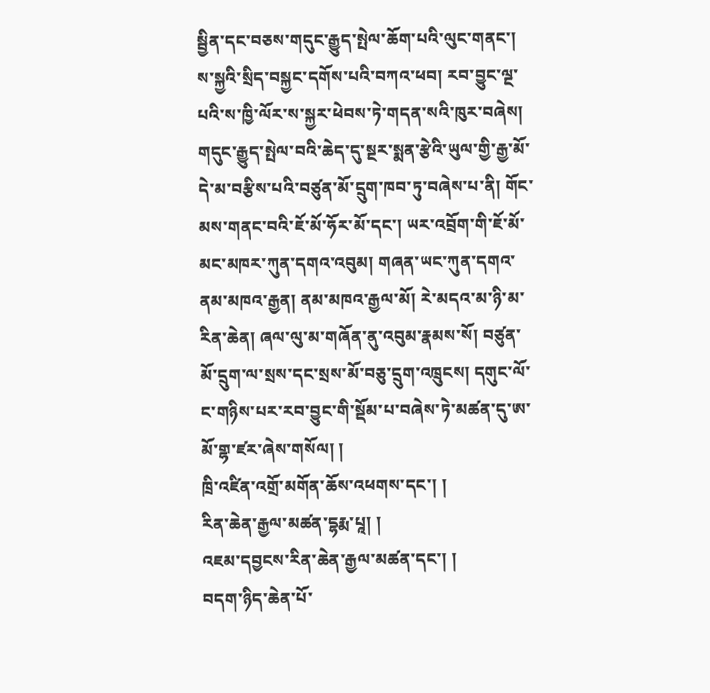སྦྱིན་དང་བཅས་གདུང་རྒྱུད་སྤེལ་ཆོག་པའི་ལུང་གནང་། ས་སྐྱའི་སྲིད་བསྐྱང་དགོས་པའི་བཀའ་ཕབ། རབ་བྱུང་ལྔ་པའི་ས་ཁྱི་ལོར་ས་སྐྱར་ཕེབས་ཏེ་གདན་སའི་ཁུར་བཞེས། གདུང་རྒྱུད་སྤེལ་བའི་ཆེད་དུ་སྔར་སྨན་རྩེའི་ཡུལ་གྱི་རྒྱ་མོ་དེ་མ་བརྩིས་པའི་བཙུན་མོ་དྲུག་ཁབ་ཏུ་བཞེས་པ་ནི། གོང་མས་གནང་བའི་ཇོ་མོ་ཧོར་མོ་དང་། ཡར་འབྲོག་གི་ཇོ་མོ་མང་མཁར་ཀུན་དགའ་འབུམ། གཞན་ཡང་ཀུན་དགའ་ནམ་མཁའ་རྒྱན། ནམ་མཁའ་རྒྱལ་མོ། རེ་མདའ་མ་ཉི་མ་རིན་ཆེན། ཞལ་ལུ་མ་གཞོན་ནུ་འབུམ་རྣམས་སོ། བཙུན་མོ་དྲུག་ལ་སྲས་དང་སྲས་མོ་བཅུ་དྲུག་འཁྲུངས། དགུང་ལོ་ང་གཉིས་པར་རབ་བྱུང་གི་སྡོམ་པ་བཞེས་ཏེ་མཚན་དུ་ཨ་མོ་གྷ་ཛར་ཞེས་གསོལ། །
ཁྲི་འཛིན་འགྲོ་མགོན་ཆོས་འཕགས་དང་། །
རིན་ཆེན་རྒྱལ་མཚན་དྷརྨ་པཱ། །
འཇམ་དབྱངས་རིན་ཆེན་རྒྱལ་མཚན་དང་། །
བདག་ཉིད་ཆེན་པོ་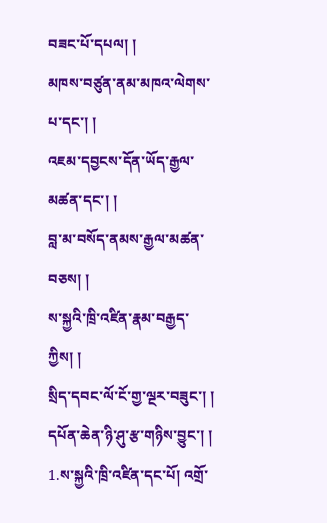བཟང་པོ་དཔལ། །
མཁས་བཙུན་ནམ་མཁའ་ལེགས་པ་དང་། །
འཇམ་དབྱངས་དོན་ཡོད་རྒྱལ་མཚན་དང་། །
བླ་མ་བསོད་ནམས་རྒྱལ་མཚན་བཅས། །
ས་སྐྱའི་ཁྲི་འཛིན་རྣམ་བརྒྱད་ཀྱིས། །
སྲིད་དབང་ལོ་ངོ་གྱ་ལྔར་བཟུང་། །
དཔོན་ཆེན་ཉི་ཤུ་རྩ་གཉིས་བྱུང་། །
1.ས་སྐྱའི་ཁྲི་འཛིན་དང་པོ། འགྲོ་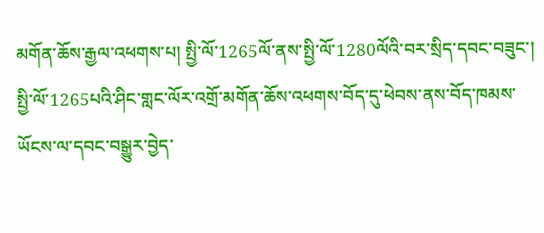མགོན་ཆོས་རྒྱལ་འཕགས་པ། སྤྱི་ལོ་1265ལོ་ནས་སྤྱི་ལོ་1280ལོའི་བར་སྲིད་དབང་བཟུང་། སྤྱི་ལོ་1265པའི་ཤིང་གླང་ལོར་འགྲོ་མགོན་ཆོས་འཕགས་བོད་དུ་ཕེབས་ནས་བོད་ཁམས་ཡོངས་ལ་དབང་བསྒྱུར་བྱེད་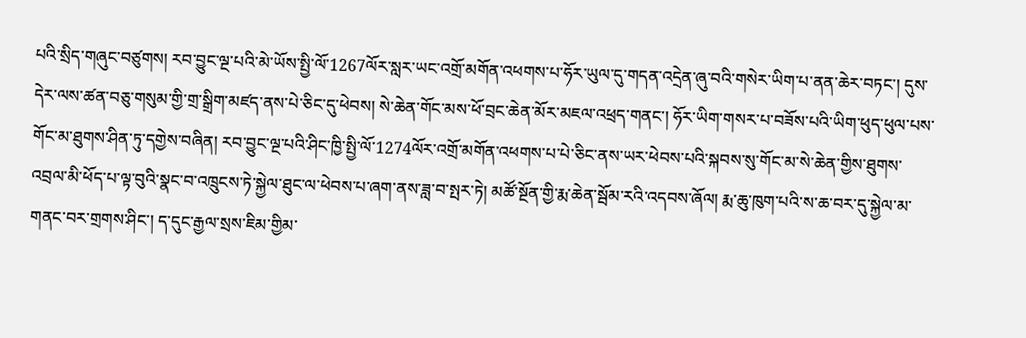པའི་སྲིད་གཞུང་བཙུགས། རབ་བྱུང་ལྔ་པའི་མེ་ཡོས་སྤྱི་ལོ་1267ལོར་སླར་ཡང་འགྲོ་མགོན་འཕགས་པ་ཧོར་ཡུལ་དུ་གདན་འདྲེན་ཞུ་བའི་གསེར་ཡིག་པ་ནན་ཆེར་བཏང་། དུས་དེར་ལས་ཚན་བཅུ་གསུམ་གྱི་གྲ་སྒྲིག་མཛད་ནས་པེ་ཅིང་དུ་ཕེབས། སེ་ཆེན་གོང་མས་ཕོ་བྲང་ཆེན་མོར་མཇལ་འཕྲད་གནང་། ཧོར་ཡིག་གསར་པ་བཟོས་པའི་ཡིག་ཕུད་ཕུལ་པས་གོང་མ་ཐུགས་ཤིན་ཏུ་དགྱེས་བཞིན། རབ་བྱུང་ལྔ་པའི་ཤིང་ཁྱི་སྤྱི་ལོ་1274ལོར་འགྲོ་མགོན་འཕགས་པ་པེ་ཅིང་ནས་ཡར་ཕེབས་པའི་སྐབས་སུ་གོང་མ་སེ་ཆེན་གྱིས་ཐུགས་འབྲལ་མི་ཕོད་པ་ལྟ་བུའི་སྣང་བ་འཁྲུངས་ཏེ་སྐྱེལ་ཐུང་ལ་ཕེབས་པ་ཞག་ནས་ཟླ་བ་སྤར་ཏེ། མཚོ་སྔོན་གྱི་རྨ་ཆེན་སྦོམ་རའི་འདབས་ཞོལ། རྨ་ཆུ་ཁུག་པའི་ས་ཆ་བར་དུ་སྐྱེལ་མ་གནང་བར་གྲགས་ཤིང་། ད་དུང་རྒྱལ་སྲས་ཇིམ་གྱིམ་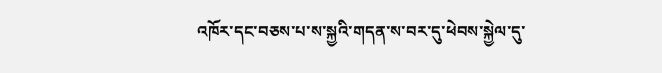འཁོར་དང་བཅས་པ་ས་སྐྱའི་གདན་ས་བར་དུ་ཕེབས་སྐྱེལ་དུ་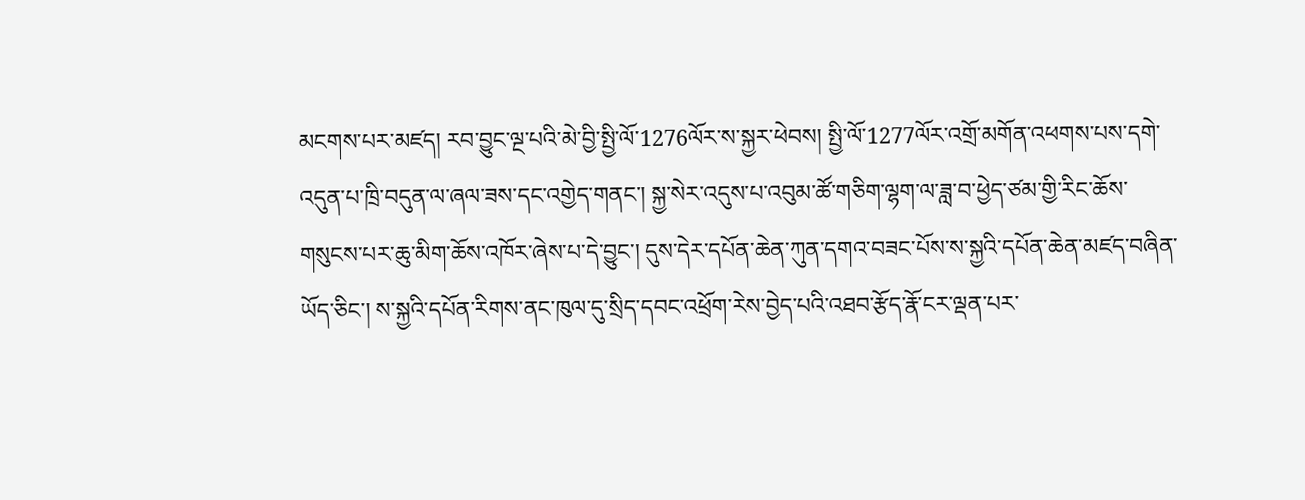མངགས་པར་མཛད། རབ་བྱུང་ལྔ་པའི་མེ་བྱི་སྤྱི་ལོ་1276ལོར་ས་སྐྱར་ཕེབས། སྤྱི་ལོ་1277ལོར་འགྲོ་མགོན་འཕགས་པས་དགེ་འདུན་པ་ཁྲི་བདུན་ལ་ཞལ་ཟས་དང་འགྱེད་གནང་། སྐྱ་སེར་འདུས་པ་འབུམ་ཚོ་གཅིག་ལྷག་ལ་ཟླ་བ་ཕྱེད་ཙམ་གྱི་རིང་ཆོས་གསུངས་པར་ཆུ་མིག་ཆོས་འཁོར་ཞེས་པ་དེ་བྱུང་། དུས་དེར་དཔོན་ཆེན་ཀུན་དགའ་བཟང་པོས་ས་སྐྱའི་དཔོན་ཆེན་མཛད་བཞིན་ཡོད་ཅིང་། ས་སྐྱའི་དཔོན་རིགས་ནང་ཁུལ་དུ་སྲིད་དབང་འཕྲོག་རེས་བྱེད་པའི་འཐབ་རྩོད་རྣོ་ངར་ལྡན་པར་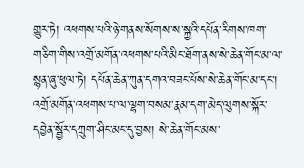གྱུར་ཏེ། འཕགས་པའི་ཉེ་གནས་སོགས་ས་སྐྱའི་དཔོན་རིགས་ཁག་གཅིག་གིས་འགྲོ་མགོན་འཕགས་པའི་མིང་ཐོག་ནས་སེ་ཆེན་གོང་མ་ལ་སྙན་ཞུ་ཕུལ་ཏེ། དཔོན་ཆེན་ཀུན་དགའ་བཟང་པོས་སེ་ཆེན་གོང་མ་དང་། འགྲོ་མགོན་འཕགས་པ་ལ་ལྷག་བསམ་རྣམ་དག་མེད་ལུགས་སྐོར་དབྱེན་སྦྱོར་དཀྲུག་ཤིང་མང་དུ་བྱས། སེ་ཆེན་གོང་མས་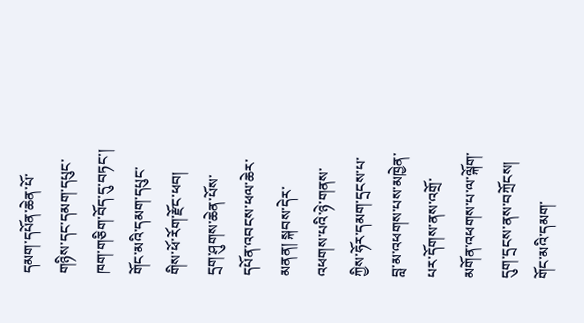དམག་དཔོན་ཆེན་པོ་གཉིས་དང་དམག་དཔུང་ཁག་གཅིག་བོད་དུ་བཏང་། གོང་མའི་དམག་དཔུང་གིས་ཕོ་རོག་རྫོང་ཕབ། དྲག་ཤུགས་ཆེན་པོས་དཔོན་འབངས་ཕལ་ཆེར་མནན། སྐབས་དེར་འཕགས་པའི་ཉེ་གནས་ཀྱིས་ཧོར་དམག་དྲངས་པ་བླ་མ་འཕགས་པས་མཁྱེན་པར་དོགས་ནས་འགྲོ་མགོན་འཕགས་པ་ལ་ལྐོག་དུག་དྲངས་ནས་བཀྲོངས། གོང་མའི་དམག་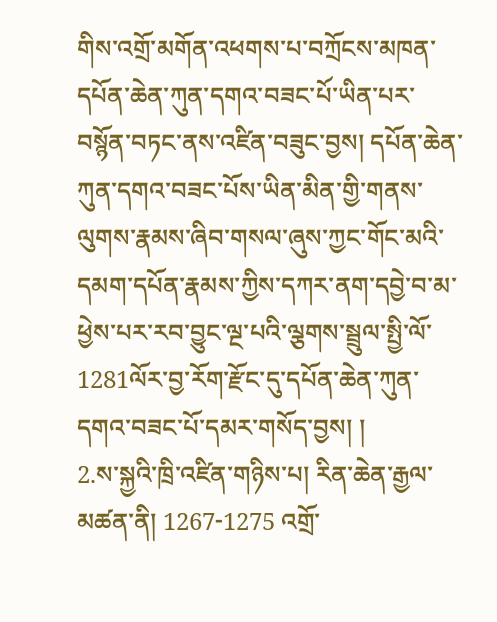གིས་འགྲོ་མགོན་འཕགས་པ་བཀྲོངས་མཁན་དཔོན་ཆེན་ཀུན་དགའ་བཟང་པོ་ཡིན་པར་བསྙོན་བཏང་ནས་འཛིན་བཟུང་བྱས། དཔོན་ཆེན་ཀུན་དགའ་བཟང་པོས་ཡིན་མིན་གྱི་གནས་ལུགས་རྣམས་ཞིབ་གསལ་ཞུས་ཀྱང་གོང་མའི་དམག་དཔོན་རྣམས་ཀྱིས་དཀར་ནག་དབྱེ་བ་མ་ཕྱེས་པར་རབ་བྱུང་ལྔ་པའི་ལྕགས་སྦྲུལ་སྤྱི་ལོ་1281ལོར་བྱ་རོག་རྫོང་དུ་དཔོན་ཆེན་ཀུན་དགའ་བཟང་པོ་དམར་གསོད་བྱས། །
2.ས་སྐྱའི་ཁྲི་འཛིན་གཉིས་པ། རིན་ཆེན་རྒྱལ་མཚན་ནི། 1267-1275 འགྲོ་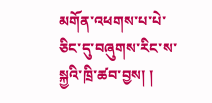མགོན་འཕགས་པ་པེ་ཅིང་དུ་བཞུགས་རིང་ས་སྐྱའི་ཁྲི་ཚབ་བྱས། །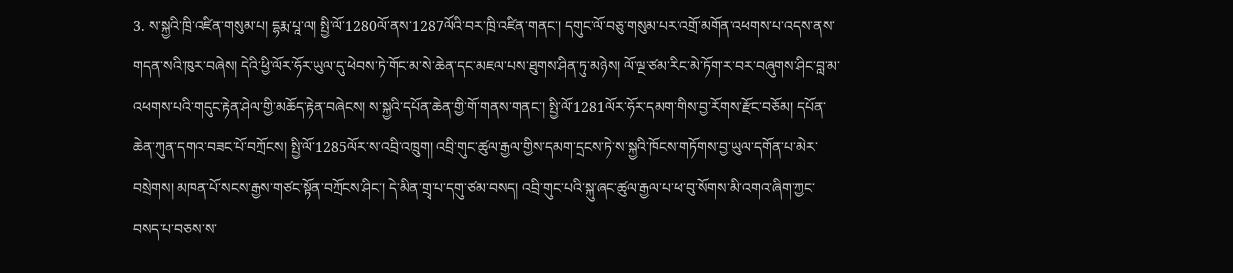3. ས་སྐྱའི་ཁྲི་འཛིན་གསུམ་པ། དྷརྨ་པཱ་ལ། སྤྱི་ལོ་1280ལོ་ནས་1287ལོའི་བར་ཁྲི་འཛིན་གནང་། དགུང་ལོ་བཅུ་གསུམ་པར་འགྲོ་མགོན་འཕགས་པ་འདས་ནས་གདན་སའི་ཁུར་བཞེས། དེའི་ཕྱི་ལོར་ཧོར་ཡུལ་དུ་ཕེབས་ཏེ་གོང་མ་སེ་ཆེན་དང་མཇལ་པས་ཐུགས་ཤིན་ཏུ་མཉེས། ལོ་ལྔ་ཙམ་རིང་མེ་ཏོག་ར་བར་བཞུགས་ཤིང་བླ་མ་འཕགས་པའི་གདུང་རྟེན་ཤེལ་གྱི་མཆོད་རྟེན་བཞེངས། ས་སྐྱའི་དཔོན་ཆེན་གྱི་གོ་གནས་གནང་། སྤྱི་ལོ་1281ལོར་ཧོར་དམག་གིས་བྱ་རོགས་རྫོང་བཅོམ། དཔོན་ཆེན་ཀུན་དགའ་བཟང་པོ་བཀྲོངས། སྤྱི་ལོ་1285ལོར་ས་འབྲི་འཁྲུག། འབྲི་གུང་ཚུལ་རྒྱལ་གྱིས་དམག་དྲངས་ཏེ་ས་སྐྱའི་ཁོངས་གཏོགས་བྱ་ཡུལ་དགོན་པ་མེར་བསྲེགས། མཁན་པོ་སངས་རྒྱས་གཙང་སྟོན་བཀྲོངས་ཤིང་། དེ་མིན་གྲྭ་པ་དགུ་ཙམ་བསད། འབྲི་གུང་པའི་སྐུ་ཞང་ཚུལ་རྒྱལ་པ་ཕ་བུ་སོགས་མི་འགའ་ཞིག་ཀྱང་བསད་པ་བཅས་ས་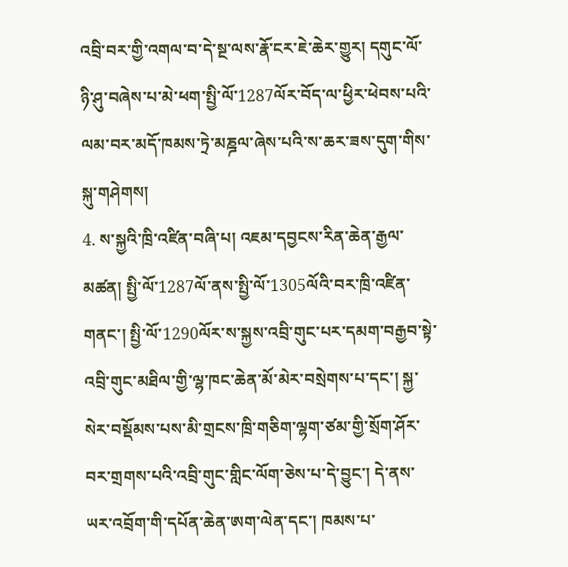འབྲི་བར་གྱི་འགལ་བ་དེ་སྔ་ལས་རྣོ་ངར་ཇེ་ཆེར་གྱུར། དགུང་ལོ་ཉི་ཤུ་བཞེས་པ་མེ་ཕག་སྤྱི་ལོ་1287ལོར་བོད་ལ་ཕྱིར་ཕེབས་པའི་ལམ་བར་མདོ་ཁམས་ཏྲེ་མཎྜལ་ཞེས་པའི་ས་ཆར་ཟས་དུག་གིས་སྐུ་གཤེགས།
4. ས་སྐྱའི་ཁྲི་འཛིན་བཞི་པ། འཇམ་དབྱངས་རིན་ཆེན་རྒྱལ་མཚན། སྤྱི་ལོ་1287ལོ་ནས་སྤྱི་ལོ་1305ལོའི་བར་ཁྲི་འཛིན་གནང་། སྤྱི་ལོ་1290ལོར་ས་སྐྱས་འབྲི་གུང་པར་དམག་བརྒྱབ་སྟེ་འབྲི་གུང་མཐིལ་གྱི་ལྷ་ཁང་ཆེན་མོ་མེར་བསྲེགས་པ་དང་། སྐྱ་སེར་བསྡོམས་པས་མི་གྲངས་ཁྲི་གཅིག་ལྷག་ཙམ་གྱི་སྲོག་ཤོར་བར་གྲགས་པའི་འབྲི་གུང་གླིང་ལོག་ཅེས་པ་དེ་བྱུང་། དེ་ནས་ཡར་འབྲོག་གི་དཔོན་ཆེན་ཨག་ལེན་དང་། ཁམས་པ་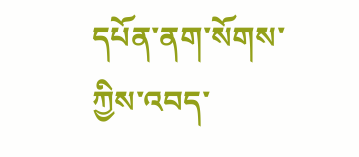དཔོན་ནག་སོགས་ཀྱིས་འབད་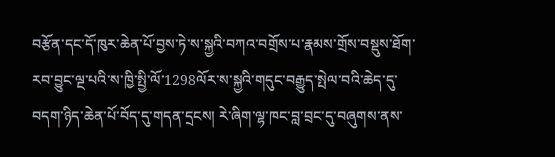བརྩོན་དང་དོ་ཁུར་ཆེན་པོ་བྱས་ཏེ་ས་སྐྱའི་བཀའ་བགྲོས་པ་རྣམས་གྲོས་བསྡུས་ཐོག་རབ་བྱུང་ལྔ་པའི་ས་ཁྱི་སྤྱི་ལོ་1298ལོར་ས་སྐྱའི་གདུང་བརྒྱུད་སྤེལ་བའི་ཆེད་དུ་བདག་ཉིད་ཆེན་པོ་བོད་དུ་གདན་དྲངས། རེ་ཞིག་ལྷ་ཁང་བླ་བྲང་དུ་བཞུགས་ནས་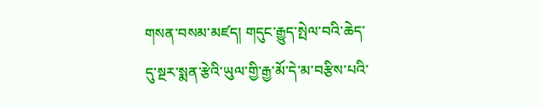གསན་བསམ་མཛད། གདུང་རྒྱུད་སྤེལ་བའི་ཆེད་དུ་སྔར་སྨན་རྩེའི་ཡུལ་གྱི་རྒྱ་མོ་དེ་མ་བརྩིས་པའི་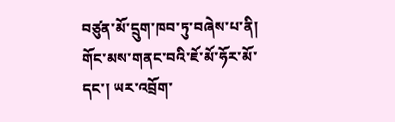བཙུན་མོ་དྲུག་ཁབ་ཏུ་བཞེས་པ་ནི། གོང་མས་གནང་བའི་ཇོ་མོ་ཧོར་མོ་དང་། ཡར་འབྲོག་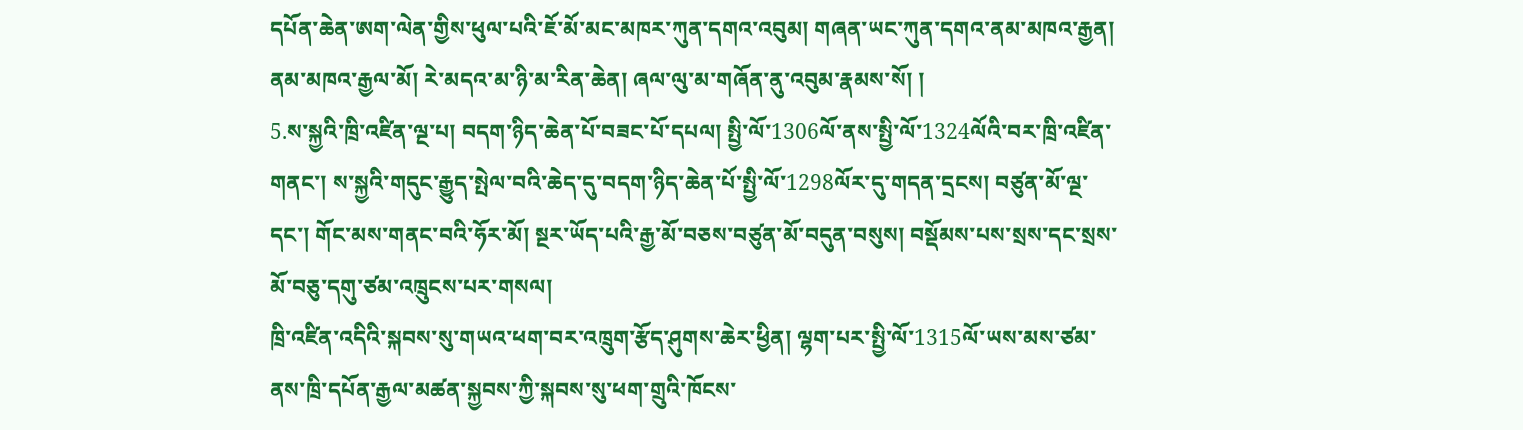དཔོན་ཆེན་ཨག་ལེན་གྱིས་ཕུལ་པའི་ཇོ་མོ་མང་མཁར་ཀུན་དགའ་འབུམ། གཞན་ཡང་ཀུན་དགའ་ནམ་མཁའ་རྒྱན། ནམ་མཁའ་རྒྱལ་མོ། རེ་མདའ་མ་ཉི་མ་རིན་ཆེན། ཞལ་ལུ་མ་གཞོན་ནུ་འབུམ་རྣམས་སོ། །
5.ས་སྐྱའི་ཁྲི་འཛིན་ལྔ་པ། བདག་ཉིད་ཆེན་པོ་བཟང་པོ་དཔལ། སྤྱི་ལོ་1306ལོ་ནས་སྤྱི་ལོ་1324ལོའི་བར་ཁྲི་འཛིན་གནང་། ས་སྐྱའི་གདུང་རྒྱུད་སྤེལ་བའི་ཆེད་དུ་བདག་ཉིད་ཆེན་པོ་སྤྱི་ལོ་1298ལོར་དུ་གདན་དྲངས། བཙུན་མོ་ལྔ་དང་། གོང་མས་གནང་བའི་ཧོར་མོ། སྔར་ཡོད་པའི་རྒྱ་མོ་བཅས་བཙུན་མོ་བདུན་བསུས། བསྡོམས་པས་སྲས་དང་སྲས་མོ་བཅུ་དགུ་ཙམ་འཁྲུངས་པར་གསལ།
ཁྲི་འཛིན་འདིའི་སྐབས་སུ་གཡའ་ཕག་བར་འཁྲུག་རྩོད་ཤུགས་ཆེར་ཕྱིན། ལྷག་པར་སྤྱི་ལོ་1315ལོ་ཡས་མས་ཙམ་ནས་ཁྲི་དཔོན་རྒྱལ་མཚན་སྐྱབས་ཀྱི་སྐབས་སུ་ཕག་གྲུའི་ཁོངས་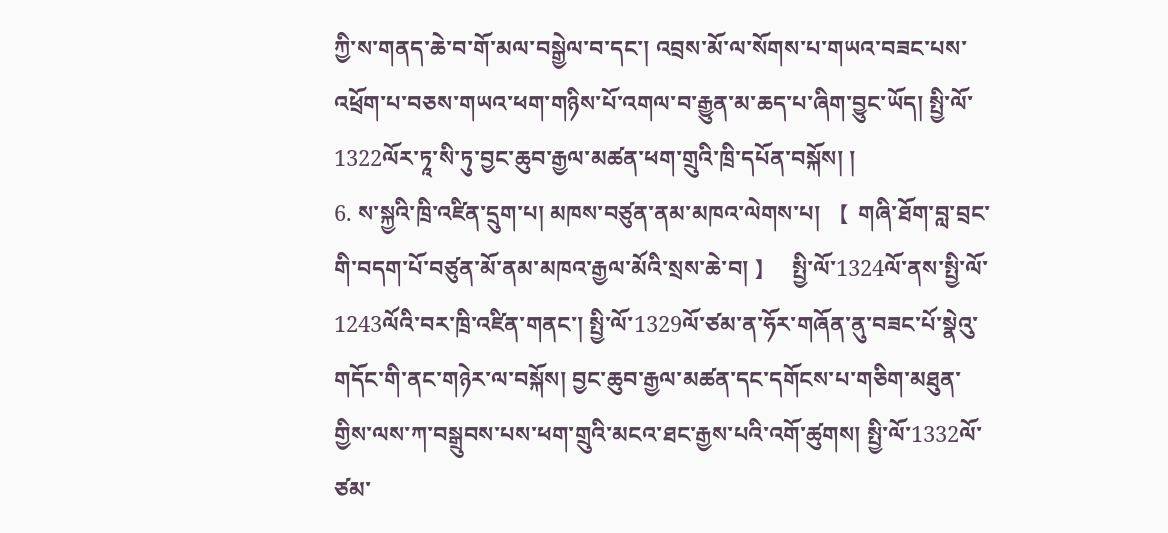ཀྱི་ས་གནད་ཆེ་བ་གོ་མལ་བསྒྱེལ་བ་དང་། འབྲས་མོ་ལ་སོགས་པ་གཡའ་བཟང་པས་འཕྲོག་པ་བཅས་གཡའ་ཕག་གཉིས་པོ་འགལ་བ་རྒྱུན་མ་ཆད་པ་ཞིག་བྱུང་ཡོད། སྤྱི་ལོ་1322ལོར་ཏཱ་སི་ཏུ་བྱང་ཆུབ་རྒྱལ་མཚན་ཕག་གྲུའི་ཁྲི་དཔོན་བསྐོས། །
6. ས་སྐྱའི་ཁྲི་འཛིན་དྲུག་པ། མཁས་བཙུན་ནམ་མཁའ་ལེགས་པ། 【  གཞི་ཐོག་བླ་བྲང་གི་བདག་པོ་བཙུན་མོ་ནམ་མཁའ་རྒྱལ་མོའི་སྲས་ཆེ་བ། 】   སྤྱི་ལོ་1324ལོ་ནས་སྤྱི་ལོ་1243ལོའི་བར་ཁྲི་འཛིན་གནང་། སྤྱི་ལོ་1329ལོ་ཙམ་ན་ཧོར་གཞོན་ནུ་བཟང་པོ་སྣེའུ་གདོང་གི་ནང་གཉེར་ལ་བསྐོས། བྱང་ཆུབ་རྒྱལ་མཚན་དང་དགོངས་པ་གཅིག་མཐུན་གྱིས་ལས་ཀ་བསྒྲུབས་པས་ཕག་གྲུའི་མངའ་ཐང་རྒྱས་པའི་འགོ་ཚུགས། སྤྱི་ལོ་1332ལོ་ཙམ་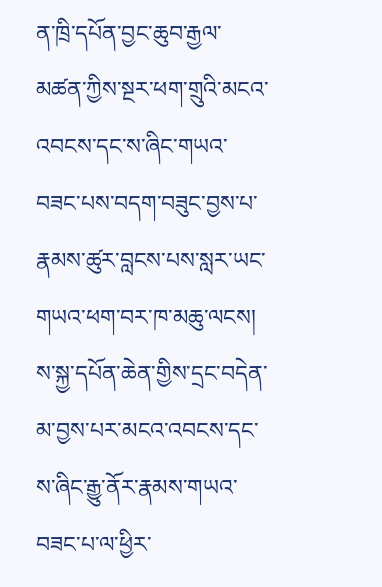ན་ཁྲི་དཔོན་བྱང་ཆུབ་རྒྱལ་མཚན་ཀྱིས་སྔར་ཕག་གྲུའི་མངའ་འབངས་དང་ས་ཞིང་གཡའ་བཟང་པས་བདག་བཟུང་བྱས་པ་རྣམས་ཚུར་བླངས་པས་སླར་ཡང་གཡའ་ཕག་བར་ཁ་མཆུ་ལངས། ས་སྐྱ་དཔོན་ཆེན་གྱིས་དྲང་བདེན་མ་བྱས་པར་མངའ་འབངས་དང་ས་ཞིང་རྒྱུ་ནོར་རྣམས་གཡའ་བཟང་པ་ལ་ཕྱིར་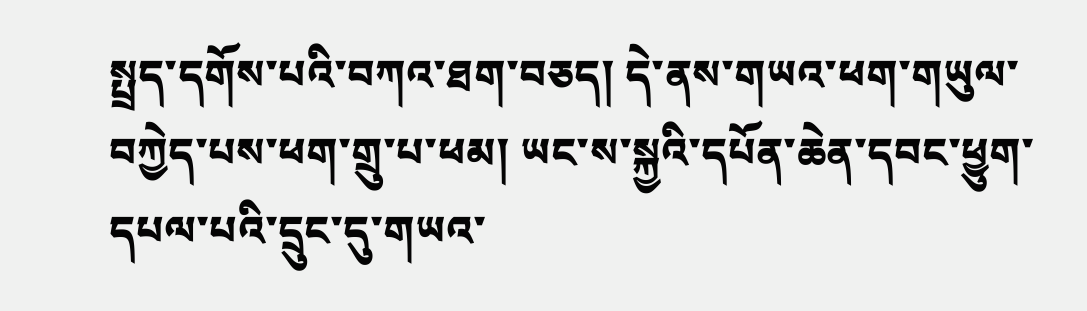སྤྲད་དགོས་པའི་བཀའ་ཐག་བཅད། དེ་ནས་གཡའ་ཕག་གཡུལ་བཀྱེད་པས་ཕག་གྲུ་པ་ཕམ། ཡང་ས་སྐྱའི་དཔོན་ཆེན་དབང་ཕྱུག་དཔལ་པའི་དྲུང་དུ་གཡའ་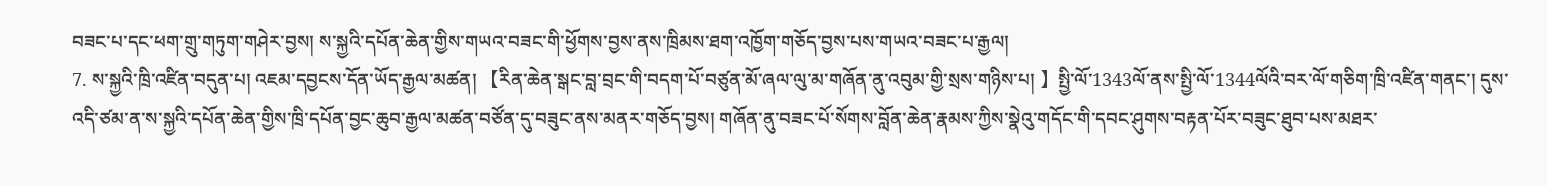བཟང་པ་དང་ཕག་གྲུ་གཏུག་གཤེར་བྱས། ས་སྐྱའི་དཔོན་ཆེན་གྱིས་གཡའ་བཟང་གི་ཕྱོགས་བྱས་ནས་ཁྲིམས་ཐག་འཁྱོག་གཅོད་བྱས་པས་གཡའ་བཟང་པ་རྒྱལ།
7. ས་སྐྱའི་ཁྲི་འཛིན་བདུན་པ། འཇམ་དབྱངས་དོན་ཡོད་རྒྱལ་མཚན། 【རིན་ཆེན་སྒང་བླ་བྲང་གི་བདག་པོ་བཙུན་མོ་ཞལ་ལུ་མ་གཞོན་ནུ་འབུམ་གྱི་སྲས་གཉིས་པ། 】སྤྱི་ལོ་1343ལོ་ནས་སྤྱི་ལོ་1344ལོའི་བར་ལོ་གཅིག་ཁྲི་འཛིན་གནང་། དུས་འདི་ཙམ་ན་ས་སྐྱའི་དཔོན་ཆེན་གྱིས་ཁྲི་དཔོན་བྱང་ཆུབ་རྒྱལ་མཚན་བཙོན་དུ་བཟུང་ནས་མནར་གཅོད་བྱས། གཞོན་ནུ་བཟང་པོ་སོགས་བློན་ཆེན་རྣམས་ཀྱིས་སྣེའུ་གདོང་གི་དབང་ཤུགས་བརྟན་པོར་བཟུང་ཐུབ་པས་མཐར་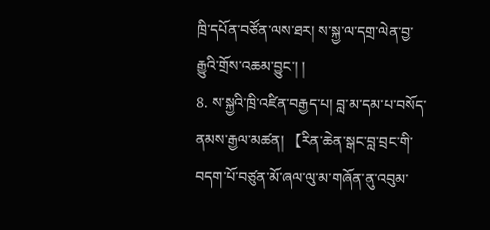ཁྲི་དཔོན་བཙོན་ལས་ཐར། ས་སྐྱ་ལ་དགྲ་ལེན་བྱ་རྒྱུའི་གྲོས་འཆམ་བྱུང་། །
8. ས་སྐྱའི་ཁྲི་འཛིན་བརྒྱད་པ། བླ་མ་དམ་པ་བསོད་ནམས་རྒྱལ་མཚན། 【རིན་ཆེན་སྒང་བླ་བྲང་གི་བདག་པོ་བཙུན་མོ་ཞལ་ལུ་མ་གཞོན་ནུ་འབུམ་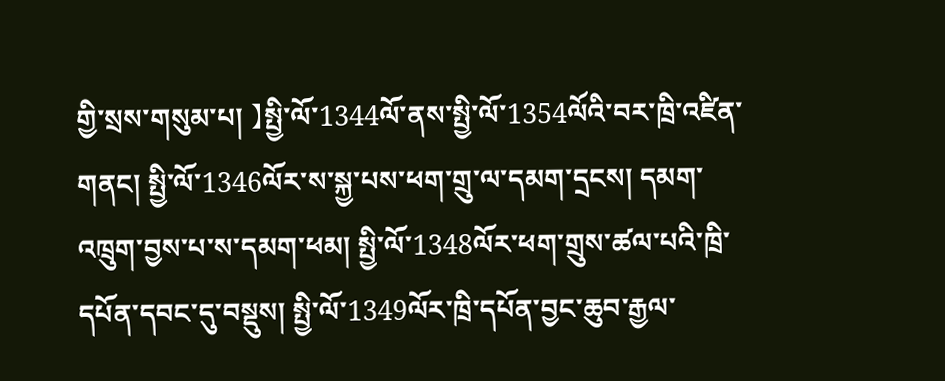གྱི་སྲས་གསུམ་པ། 】སྤྱི་ལོ་1344ལོ་ནས་སྤྱི་ལོ་1354ལོའི་བར་ཁྲི་འཛིན་གནང། སྤྱི་ལོ་1346ལོར་ས་སྐྱ་པས་ཕག་གྲུ་ལ་དམག་དྲངས། དམག་འཁྲུག་བྱས་པ་ས་དམག་ཕམ། སྤྱི་ལོ་1348ལོར་ཕག་གྲུས་ཚལ་པའི་ཁྲི་དཔོན་དབང་དུ་བསྡུས། སྤྱི་ལོ་1349ལོར་ཁྲི་དཔོན་བྱང་ཆུབ་རྒྱལ་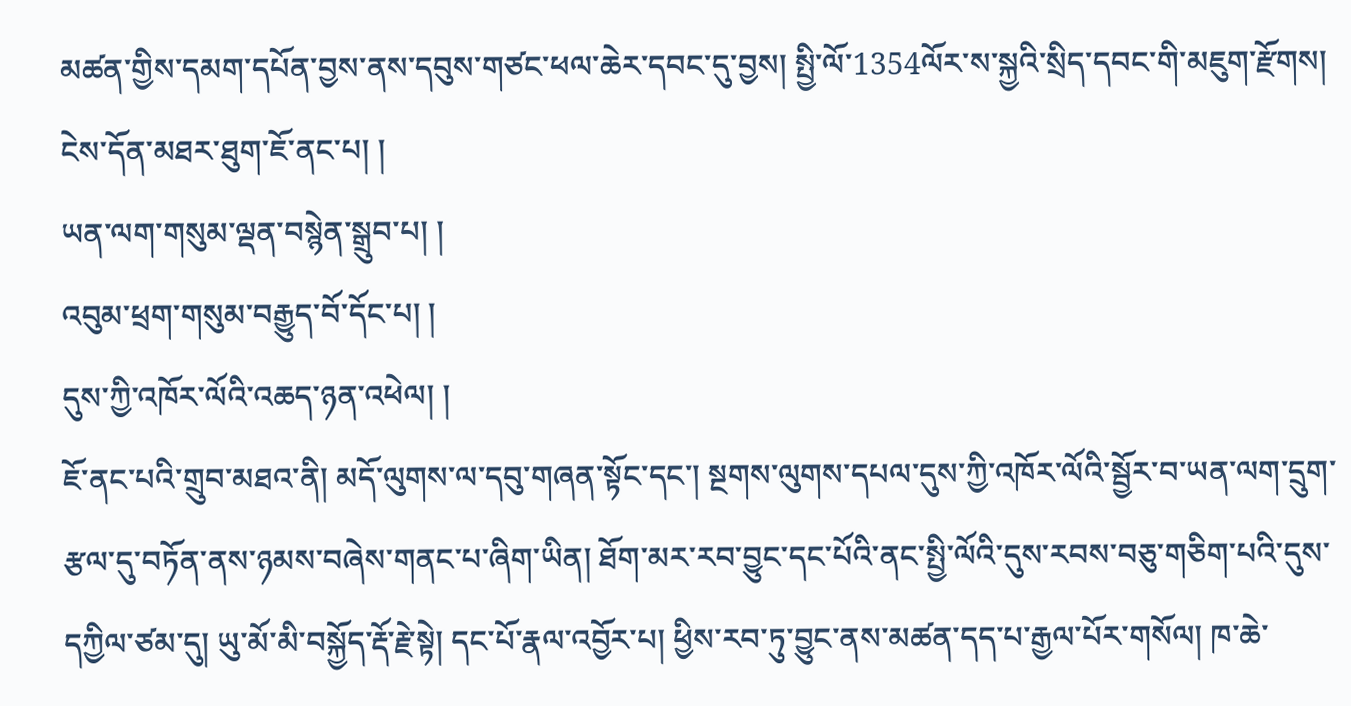མཚན་གྱིས་དམག་དཔོན་བྱས་ནས་དབུས་གཙང་ཕལ་ཆེར་དབང་དུ་བྱས། སྤྱི་ལོ་1354ལོར་ས་སྐྱའི་སྲིད་དབང་གི་མཇུག་རྫོགས།
ངེས་དོན་མཐར་ཐུག་ཇོ་ནང་པ། །
ཡན་ལག་གསུམ་ལྡན་བསྙེན་སྒྲུབ་པ། །
འབུམ་ཕྲག་གསུམ་བརྒྱུད་བོ་དོང་པ། །
དུས་ཀྱི་འཁོར་ལོའི་འཆད་ཉན་འཕེལ། །
ཇོ་ནང་པའི་གྲུབ་མཐའ་ནི། མདོ་ལུགས་ལ་དབུ་གཞན་སྟོང་དང་། སྔགས་ལུགས་དཔལ་དུས་ཀྱི་འཁོར་ལོའི་སྦྱོར་བ་ཡན་ལག་དྲུག་རྩལ་དུ་བཏོན་ནས་ཉམས་བཞེས་གནང་པ་ཞིག་ཡིན། ཐོག་མར་རབ་བྱུང་དང་པོའི་ནང་སྤྱི་ལོའི་དུས་རབས་བཅུ་གཅིག་པའི་དུས་དཀྱིལ་ཙམ་དུ། ཡུ་མོ་མི་བསྐྱོད་རྡོ་རྗེ་སྟེ། དང་པོ་རྣལ་འབྱོར་པ། ཕྱིས་རབ་ཏུ་བྱུང་ནས་མཚན་དད་པ་རྒྱལ་པོར་གསོལ། ཁ་ཆེ་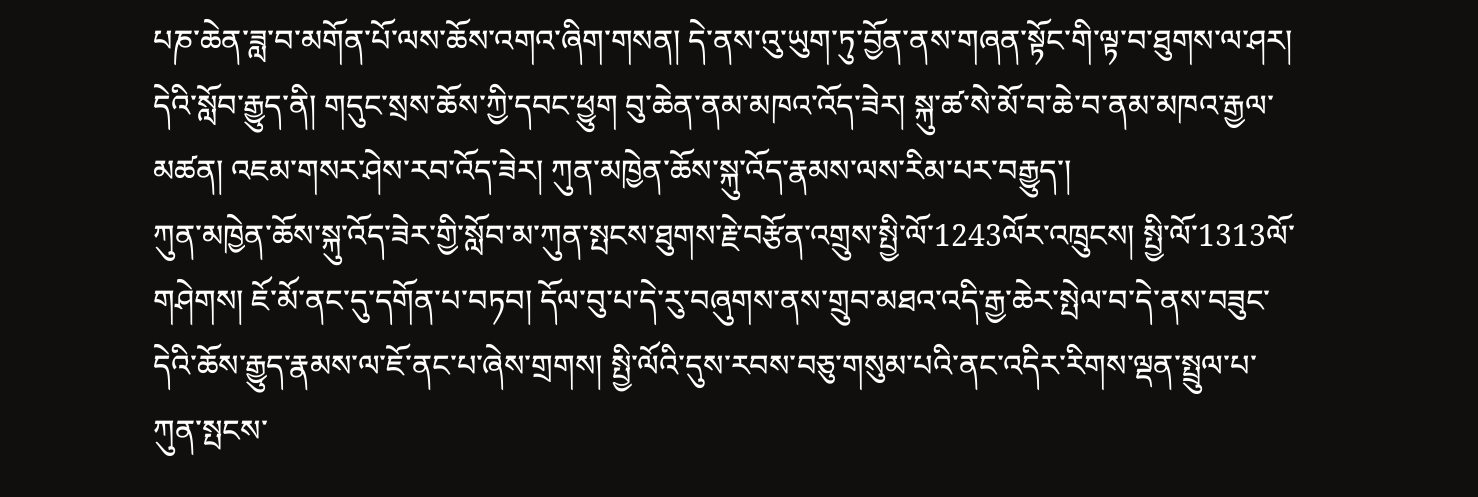པཎ་ཆེན་ཟླ་བ་མགོན་པོ་ལས་ཆོས་འགའ་ཞིག་གསན། དེ་ནས་འུ་ཡུག་ཏུ་བྱོན་ནས་གཞན་སྟོང་གི་ལྟ་བ་ཐུགས་ལ་ཤར། དེའི་སློབ་རྒྱུད་ནི། གདུང་སྲས་ཆོས་ཀྱི་དབང་ཕྱུག བུ་ཆེན་ནམ་མཁའ་འོད་ཟེར། སྐུ་ཚ་སེ་མོ་བ་ཆེ་བ་ནམ་མཁའ་རྒྱལ་མཚན། འཇམ་གསར་ཤེས་རབ་འོད་ཟེར། ཀུན་མཁྱེན་ཆོས་སྐུ་འོད་རྣམས་ལས་རིམ་པར་བརྒྱུད་།
ཀུན་མཁྱེན་ཆོས་སྐུ་འོད་ཟེར་གྱི་སློབ་མ་ཀུན་སྤངས་ཐུགས་རྗེ་བརྩོན་འགྲུས་སྤྱི་ལོ་1243ལོར་འཁྲུངས། སྤྱི་ལོ་1313ལོ་གཤེགས། ཇོ་མོ་ནང་དུ་དགོན་པ་བཏབ། དོལ་བུ་པ་དེ་རུ་བཞུགས་ནས་གྲུབ་མཐའ་འདི་རྒྱ་ཆེར་སྤེལ་བ་དེ་ནས་བཟུང་དེའི་ཆོས་རྒྱུད་རྣམས་ལ་ཇོ་ནང་པ་ཞེས་གྲགས། སྤྱི་ལོའི་དུས་རབས་བཅུ་གསུམ་པའི་ནང་འདིར་རིགས་ལྡན་སྤྲུལ་པ་ཀུན་སྤངས་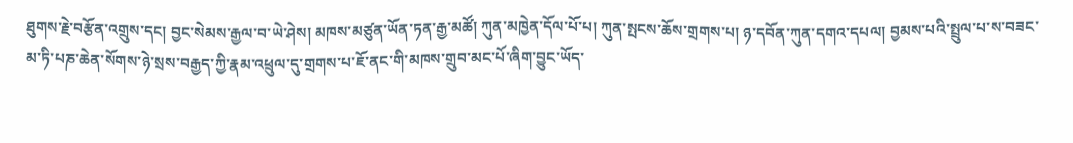ཐུགས་རྗེ་བརྩོན་འགྲུས་དང། བྱང་སེམས་རྒྱལ་བ་ཡེ་ཤེས། མཁས་མཙུན་ཡོན་ཏན་རྒྱ་མཚོ། ཀུན་མཁྱེན་དོལ་པོ་པ། ཀུན་སྤངས་ཆོས་གྲགས་པ། ཉ་དབོན་ཀུན་དགའ་དཔལ། བྱམས་པའི་སྤྲུལ་པ་ས་བཟང་མ་ཏི་པཎ་ཆེན་སོགས་ཉེ་སྲས་བརྒྱད་ཀྱི་རྣམ་འཕྲུལ་དུ་གྲགས་པ་ཇོ་ནང་གི་མཁས་གྲུབ་མང་པོ་ཞིག་བྱུང་ཡོད་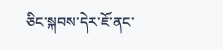ཅིང་སྐབས་དེར་ཇོ་ནང་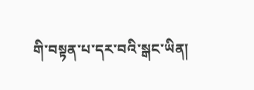གི་བསྟན་པ་དར་བའི་སྒང་ཡིན།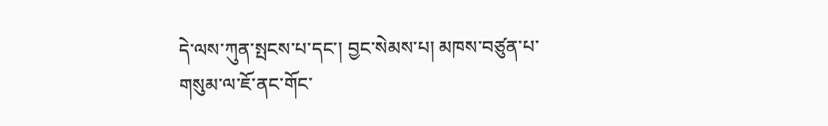དེ་ལས་ཀུན་སྤངས་པ་དང་། བྱང་སེམས་པ། མཁས་བཙུན་པ་གསུམ་ལ་ཇོ་ནང་གོང་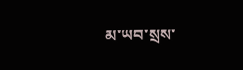མ་ཡབ་སྲས་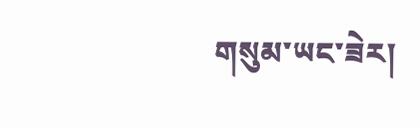གསུམ་ཡང་ཟེར།